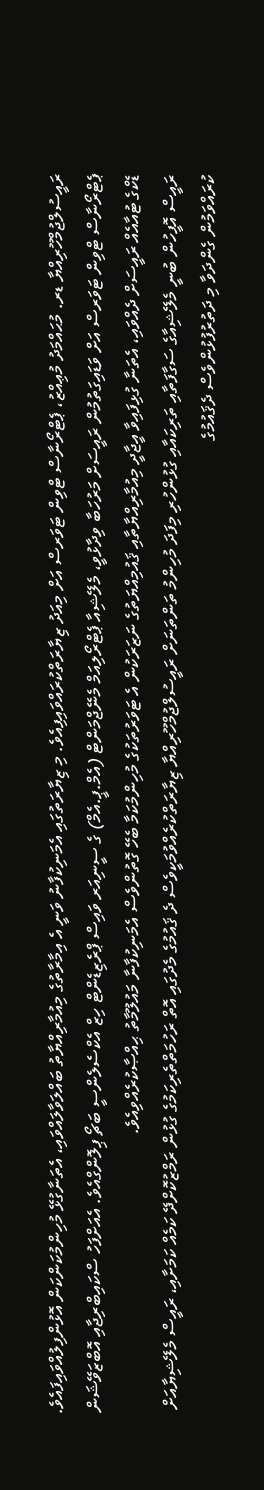ރައީސުލްޖުމްހޫރިއްޔާ ޑރ. މުޙައްމަދު މުޢިއްޒު، ޕެޓްރޯނާސް ޓްވިން ޓަވަރސް އަށް މިއަދު ޒިޔާރަތްކުރައްވައިފިއެވެ. މި ޒިޔާރަތުގައި އެމަނިކުފާނު ވަނީ އެ އިމާރާތުގެ މިއުމާރިއްޔާތު ބައްލަވާލައްވައި، އެތަނާގުޅޭ މުހިންމުކަންކަން އޮޅުންފިލުއްވައިފައެވެ.
ޕެޓްރޯނާސް ޓްވިން ޓަވަރސް އަށް ވަޑައިގަތުމުން ރައީސަށް މަރުހަބާ ވިދާޅުވީ، މެލޭޝިއާ ޕެޓްރޯލިއަމް މެނޭޖްމަންޓް (އެމް.ޕީ.އެމް) ގެ ސީނިއަރ ވައިސް ޕްރެޒިޑެންޓް ހިޒް އެކްސެލެންސީ ބަޗޯ ޕިލޮންގްއެވެ. އެއަށްފަހު ސްކައިބްރިޖާއި އޮބްޒަވޭޝަން ޑެކްގެ ޓުއާއެއް ރައީސަށް ދެއްވައި، އެތަނާ ގުޅިފައިވާ އީޖާދީ މިއުމާރިއްޔާތާއި ޤައުމިއްޔަތުގެ ނަޒަރަކުން އެ ޓަވަރުތަކުގެ މުހިންމުކަމާ ބެހޭ ގޮތުންވެސް އެމަނިކުފާނާ މައުލޫމާތު ޙިއްޞާކުރެއްވިއެވެ.
ރައީސް އޮފީހުން ބުނީ މެލޭޝިއާގެ ސަގާފަތާއި ތަރިކައާއި ގުޅުންހުރި މިފަދަ މުހިންމު ތަންތަނަށް ރައީސުލްޖުމްހޫރިއްޔާ ޒިޔާރަތްކުރެއްވުމަކީވެސް ދެ ޤައުމުގެ މެދުގައި އޮތް ރަހުމަތްތެރިކަމުގެ ގުޅުން ރަމްޒުކޮށްދޭ ކަމެއް ކަމަށާއި، ރައީސް މެލޭޝިޔާއަށް ކުރައްވަމުން ގެންދަވާ މި ދަތުރުފުޅުންވެސް ދެޤައުމުގެ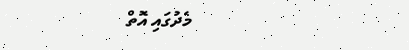މެދުގައި އޮތް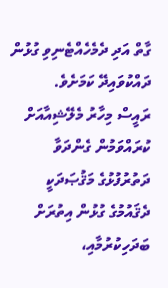ގާތް އަދި ދެމެހެއްޓެނިވި ގުޅުން ދައްކުވައިދޭ ކަމަށެވެ.
ރައީސް މިހާރު މެލޭޝިއާއަށް ކުރައްވަމުން ގެންދަވާ ދަތުރުފުޅުގެ މަޤުޞަދަކީ ދެޤައުމުގެ ގުޅުން އިތުރަށް ބަދަހިކުރުމާއި،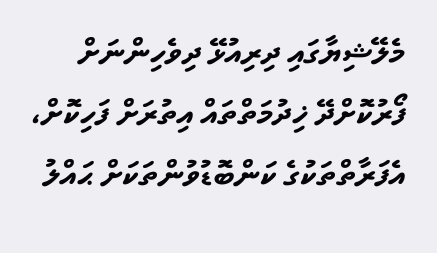މެލޭޝިޔާގައި ދިރިއުޅޭ ދިވެހިންނަށް ފޯރުކޮށްދޭ ޚިދުމަތްތައް އިތުރަށް ފަހިކޮށް، އެފަރާތްތަކުގެ ކަންބޮޑުވުންތަކަށް ޙައްލު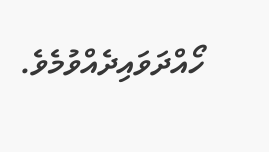ހޯއްދަވައިދެއްވުމެވެ.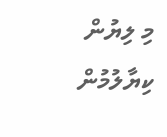މި ލިޔުން ކިޔާލުމުން